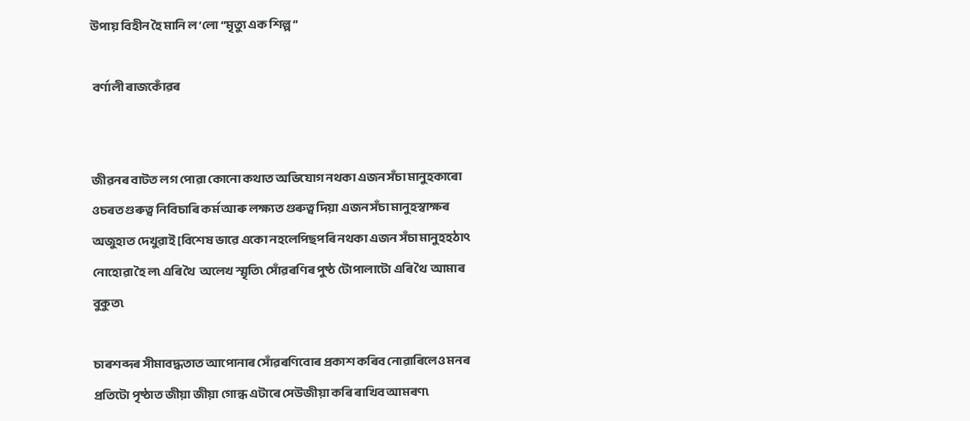উপায় বিহীন হৈ মানি ল’লো “মৃত্যু এক শিল্প”

 বৰ্ণালী ৰাজকোঁৱৰ


জীৱনৰ বাটত লগ পোৱা কোনো কথাত অভিযোগ নথকা এজন সঁচা মানুহকাৰো ওচৰত গুৰুত্ব নিবিচাৰি কৰ্ম আৰু লক্ষ্যত গুৰুত্ব দিয়া এজন সঁচা মানুহস্বাক্ষৰ অজুহাত দেখুৱাই [বিশেষ ভাৱে একো নহলেপিছপৰি নথকা এজন সঁচা মানুহহঠাৎ নোহোৱা হৈ ল৷ এৰি থৈ  অলেখ স্মৃতি৷ সোঁৱৰণিৰ পুষ্ঠ টোপালাটো এৰি থৈ  আমাৰ বুকুত৷

চাৰশব্দৰ সীমাবদ্ধতাত আপোনাৰ সোঁৱৰণিবোৰ প্ৰকাশ কৰিব নোৱাৰিলেও মনৰ প্ৰতিটো পৃষ্ঠাত জীয়া জীয়া গোন্ধ এটাৰে সেউজীয়া কৰি ৰাখিব আমৰণ৷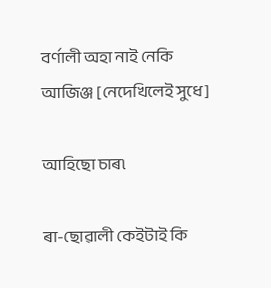বৰ্ণালী অহা নাই নেকি আজিঞ্জ [নেদেখিলেই সুধে]

আহিছো চাৰ৷

ৰা-ছোৱালী কেইটাই কি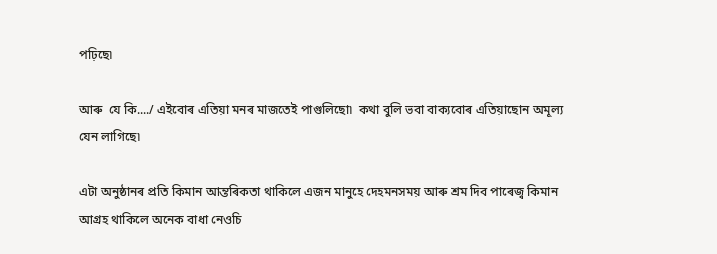পঢ়িছে৷

আৰু  যে কি..../ এইবোৰ এতিয়া মনৰ মাজতেই পাগুলিছো৷  কথা বুলি ভবা বাক্যবোৰ এতিয়াছোন অমূল্য যেন লাগিছে৷

এটা অনুষ্ঠানৰ প্ৰতি কিমান আন্তৰিকতা থাকিলে এজন মানুহে দেহমনসময় আৰু শ্ৰম দিব পাৰেজ্ব কিমান আগ্ৰহ থাকিলে অনেক বাধা নেওচি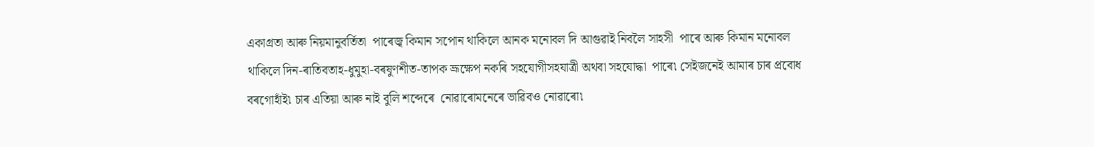একাগ্ৰতা আৰু নিয়মানুবৰ্তিতা  পাৰেজ্ব কিমান সপোন থাকিলে আনক মনোবল দি আগুৱাই নিবলৈ সাহসী  পাৰে আৰু কিমান মনোবল থাকিলে দিন-ৰাতিবতাহ-ধুমুহা-বৰষুণশীত-তাপক ভ্ৰূক্ষেপ নকৰি সহযোগীসহযাত্ৰী অথবা সহযোদ্ধা  পাৰে৷ সেইজনেই আমাৰ চাৰ প্ৰবোধ বৰগোহাঁই৷ চাৰ এতিয়া আৰু নাই বুলি শব্দেৰে  নোৱাৰোমনেৰে ভাৱিবও নোৱাৰো৷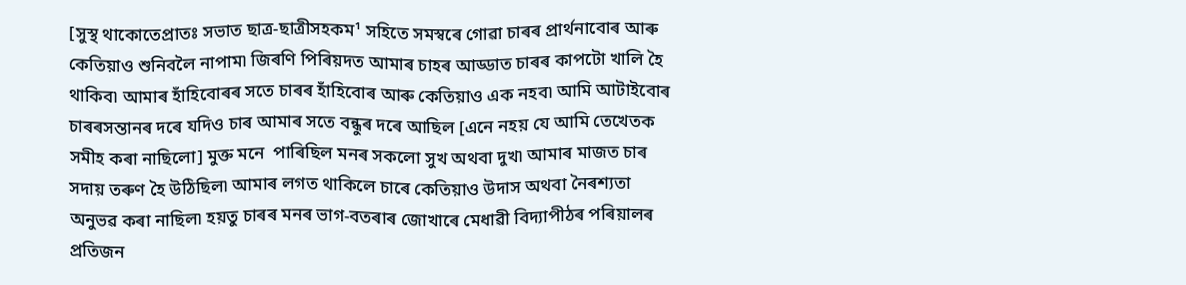[সুস্থ থাকোতেপ্ৰাতঃ সভাত ছাত্ৰ-ছাত্ৰীসহকম¹ সহিতে সমস্বৰে গোৱা চাৰৰ প্ৰাৰ্থনাবোৰ আৰু কেতিয়াও শুনিবলৈ নাপাম৷ জিৰণি পিৰিয়দত আমাৰ চাহৰ আড্ডাত চাৰৰ কাপটো খালি হৈ থাকিব৷ আমাৰ হাঁহিবোৰৰ সতে চাৰৰ হাঁহিবোৰ আৰু কেতিয়াও এক নহব৷ আমি আটাইবোৰ চাৰৰসন্তানৰ দৰে যদিও চাৰ আমাৰ সতে বন্ধুৰ দৰে আছিল [এনে নহয় যে আমি তেখেতক সমীহ কৰা নাছিলো] মুক্ত মনে  পাৰিছিল মনৰ সকলো সুখ অথবা দুখ৷ আমাৰ মাজত চাৰ সদায় তৰুণ হৈ উঠিছিল৷ আমাৰ লগত থাকিলে চাৰে কেতিয়াও উদাস অথবা নৈৰশ্যতা অনুভৱ কৰা নাছিল৷ হয়তু চাৰৰ মনৰ ভাগ-বতৰাৰ জোখাৰে মেধাৱী বিদ্যাপীঠৰ পৰিয়ালৰ প্ৰতিজন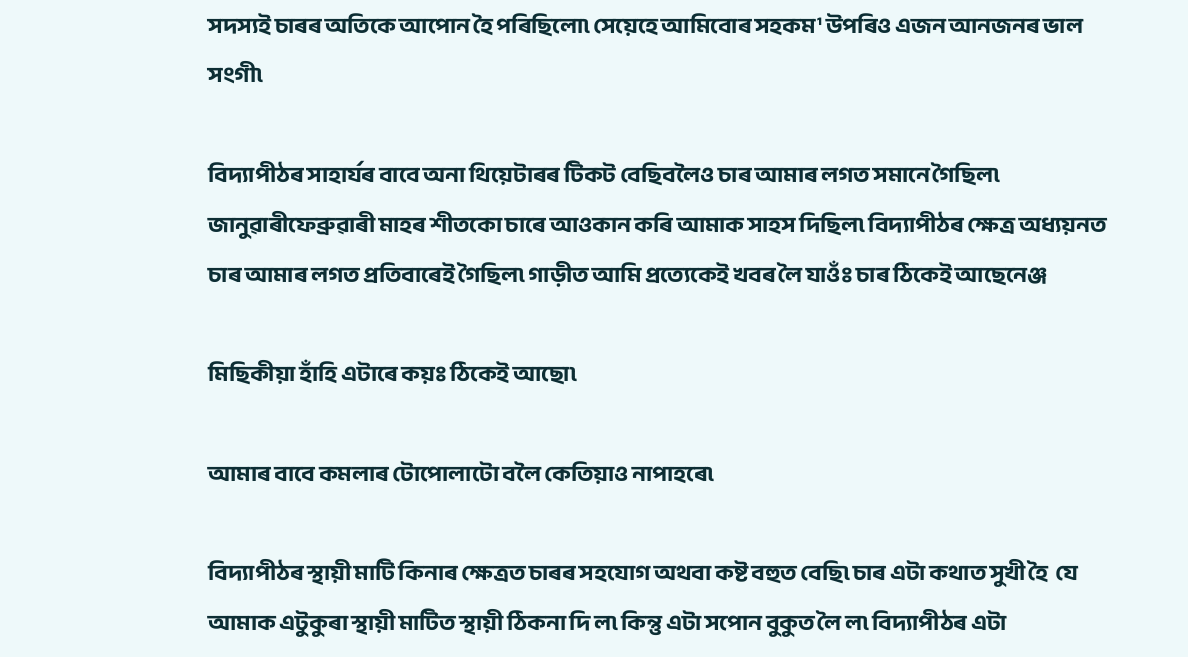সদস্যই চাৰৰ অতিকে আপোন হৈ পৰিছিলো৷ সেয়েহে আমিবোৰ সহকম¹ উপৰিও এজন আনজনৰ ভাল সংগী৷

বিদ্যাপীঠৰ সাহাৰ্যৰ বাবে অনা থিয়েটাৰৰ টিকট বেছিবলৈও চাৰ আমাৰ লগত সমানে গৈছিল৷ জানুৱাৰীফেব্ৰুৱাৰী মাহৰ শীতকো চাৰে আওকান কৰি আমাক সাহস দিছিল৷ বিদ্যাপীঠৰ ক্ষেত্ৰ অধ্যয়নত চাৰ আমাৰ লগত প্ৰতিবাৰেই গৈছিল৷ গাড়ীত আমি প্ৰত্যেকেই খবৰ লৈ যাওঁঃ চাৰ ঠিকেই আছেনেঞ্জ

মিছিকীয়া হাঁহি এটাৰে কয়ঃ ঠিকেই আছো৷

আমাৰ বাবে কমলাৰ টোপোলাটো বলৈ কেতিয়াও নাপাহৰে৷

বিদ্যাপীঠৰ স্থায়ী মাটি কিনাৰ ক্ষেত্ৰত চাৰৰ সহযোগ অথবা কষ্ট বহুত বেছি৷ চাৰ এটা কথাত সুখী হৈ  যে আমাক এটুকুৰা স্থায়ী মাটিত স্থায়ী ঠিকনা দি ল৷ কিন্তু এটা সপোন বুকুত লৈ ল৷ বিদ্যাপীঠৰ এটা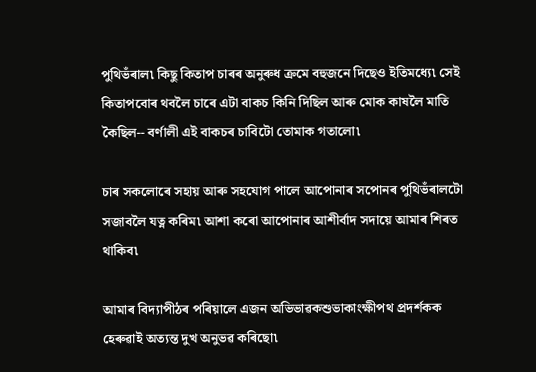পুথিভঁৰাল৷ কিছু কিতাপ চাৰৰ অনুৰুধ ক্ৰমে বহুজনে দিছেও ইতিমধ্যে৷ সেই কিতাপবোৰ থবলৈ চাৰে এটা বাকচ কিনি দিছিল আৰু মোক কাষলৈ মাতি কৈছিল-- বৰ্ণালী এই বাকচৰ চাবিটো তোমাক গতালো৷

চাৰ সকলোৰে সহায় আৰু সহযোগ পালে আপোনাৰ সপোনৰ পুথিভঁৰালটো সজাবলৈ যত্ন কৰিম৷ আশা কৰো আপোনাৰ আশীৰ্বাদ সদায়ে আমাৰ শিৰত থাকিব৷

আমাৰ বিদ্যাপীঠৰ পৰিয়ালে এজন অভিভাৱকশুভাকাংক্ষীপথ প্ৰদৰ্শকক হেৰুৱাই অত্যন্ত দুখ অনুভৱ কৰিছো৷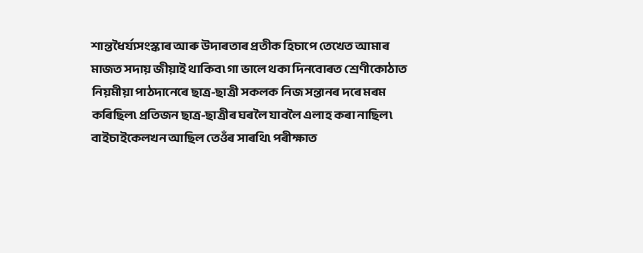শান্তধৈৰ্য্যসংস্কাৰ আৰু উদাৰতাৰ প্ৰতীক হিচাপে তেখেত আমাৰ মাজত সদায় জীয়াই থাকিব৷ গা ভালে থকা দিনবোৰত শ্ৰেণীকোঠাত নিয়মীয়া পাঠদানেৰে ছাত্ৰ-ছাত্ৰী সকলক নিজ সন্তানৰ দৰে মৰম কৰিছিল৷ প্ৰতিজন ছাত্ৰ-ছাত্ৰীৰ ঘৰলৈ যাবলৈ এলাহ কৰা নাছিল৷ বাইচাইকেলখন আছিল তেওঁৰ সাৰথি৷ পৰীক্ষাত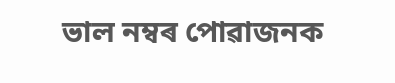ভাল নম্বৰ পোৱাজনক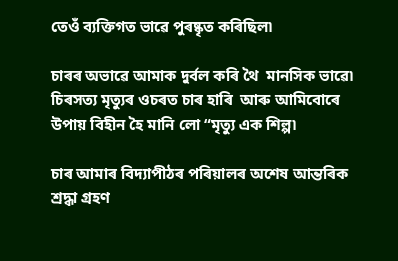তেওঁ ব্যক্তিগত ভাৱে পুৰষ্কৃত কৰিছিল৷

চাৰৰ অভাৱে আমাক দুৰ্বল কৰি থৈ  মানসিক ভাৱে৷ চিৰসত্য মৃত্যুৰ ওচৰত চাৰ হাৰি  আৰু আমিবোৰে উপায় বিহীন হৈ মানি লো “মৃত্যু এক শিল্প৷

চাৰ আমাৰ বিদ্যাপীঠৰ পৰিয়ালৰ অশেষ আন্তৰিক শ্ৰদ্ধা গ্ৰহণ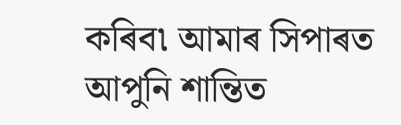কৰিব৷ আমাৰ সিপাৰত আপুনি শান্তিত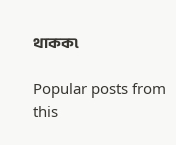থাকক৷

Popular posts from this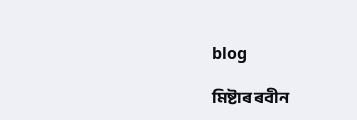blog

মিষ্টাৰ ৰবীন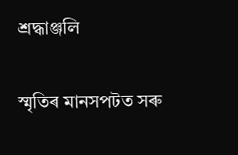শ্ৰদ্ধাঞ্জলি

স্মৃতিৰ মানসপটত সৰু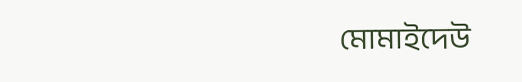মোমাইদেউ